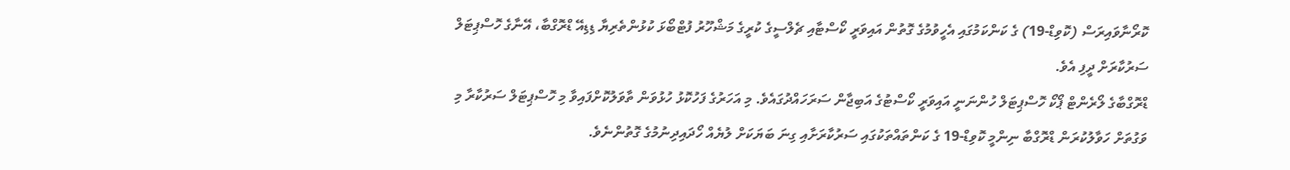ކޮރޯނާވައިރަސް (ކޮވިޑް-19) ގެ ކަންކަމުގައި އެހީވުމުގެ ގޮތުން އައިވަރީ ކޯސްޓާއި ޗެލްސީގެ ކުރީގެ މަޝްހޫރު ފުޓްބޯޅަ ކުޅުންތެރިޔާ ޑިޑިއޭ ޑްރޮގްބާ، އޭނާގެ ހޮސްޕިޓަލް ސަރުކާރަށް ދީފި އެވެ.
ޑްރޮގްބާގެ ލޯރެންޓް ޕޯކޯ ހޮސްޕިޓަލް ހުންނަނީ އައިވަރީ ކޯސްޓުގެ އަބިޖާން ސަރަހައްދުގައެވެ. މި އަހަރުގެ ފަހުކޮޅު ހުޅުވަން ތާވަލުކޮށްފައިވާ މި ހޮސްޕިޓަލް ސަރުކާރާ މި ވަގުތަށް ހަވާލުކުރަން ޑްރޮގްބާ ނިންމީ ކޮވިޑް-19 ގެ ކަންތައްތަކުގައި ސަރުކާރަށާއި ގިނަ ބަޔަކަށް ލުޔެއް ހޯދައިދިނުމުގެ ގޮތުންނެވެ.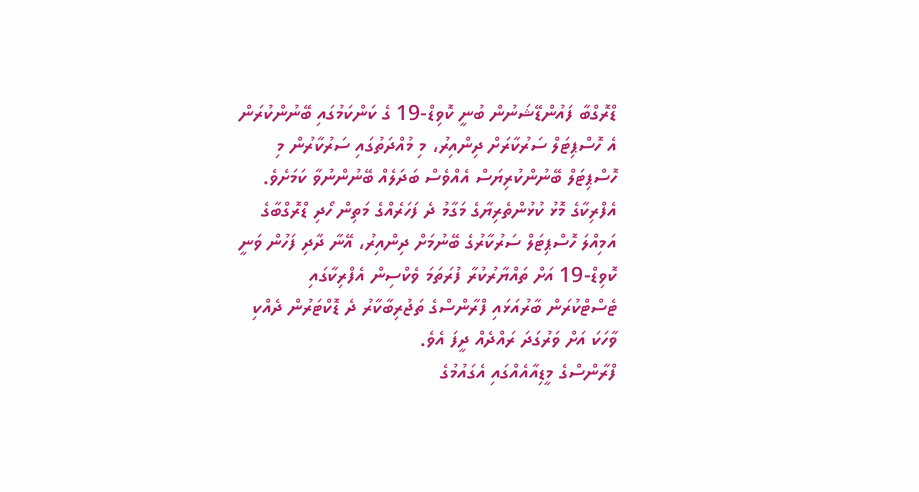ޑްރޮގްބާ ފައުންޑޭޝަނުން ބުނީ ކޮވިޑް-19 ގެ ކަންކަމުގައި ބޭނުންކުރަން އެ ހޮސްޕިޓަލް ސަރުކާރަށް ދިންއިރު، މި މުއްދަތުގައި ސަރުކާރުން މި ހޮސްޕިޓަލް ބޭނުންކުރިޔަސް އެއްވެސް ބަދަލެއް ބޭނުންނުވާ ކަމަށެވެ.
އެފްރިކާގެ މޮޅު ކުޅުންތެރިޔާގެ މަގާމު ދެ ފަހަރެއްގެ މަތިން ހޯދި ޑްރޮގްބާގެ އަމިއްލަ ހޮސްޕިޓަލް ސަރުކާރުގެ ބޭނުމަށް ދިންއިރު، އޭނާ ދާދި ފަހުން ވަނީ ކޮވިޑް-19 އަށް ތައްޔާރުކުރާ ފުރަތަމަ ވެކްސިން އެފްރިކާގައި ޓެސްޓްކުރަން ބާރުއަޅައި ފްރާންސްގެ ތަޖުރިބާކާރު ދެ ޑޮކްޓަރުން ދެއްކި ވާހަކަ އަށް ވަރުގަދަ ރައްދެއް ދީފަ އެވެ.
ފްރާންސްގެ މީޑިއާއެއްގައި އެގައުމުގެ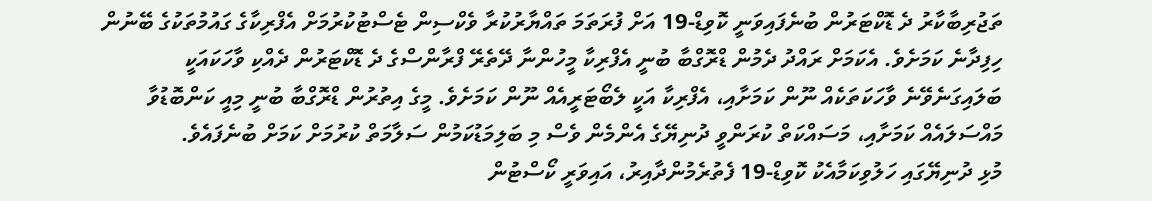ތަޖުރިބާކާރު ދެ ޑޮކްޓަރުން ބުނެފައިވަނީ ކޮވިޑް-19 އަށް ފުރަތަމަ ތައްޔާރުކުރާ ވެކްސިން ޓެސްޓުކުރުމަށް އެފްރިކާގެ ގައުމުތަކުގެ ބޭނުން ހިފިދާނެ ކަމަށެވެ. އެކަމަށް ރައްދު ދެމުން ޑްރޮގްބާ ބުނީ އެފްރިކާ މީހުންނާ ދޭތެރޭ ފްރާންސްގެ ދެ ޑޮކްޓަރުން ދެއްކި ވާހަކައަކީ ބަލައިގަނެވޭނެ ވާހަކަތަކެއް ނޫން ކަމަށާއި، އެފްރިކާ އަކީ ލެބޯޓަރީއެއް ނޫން ކަމަށެވެ. މީގެ އިތުރުން ޑްރޮގްބާ ބުނީ މިއީ ކަންބޮޑުވާ މައްސަލައެއް ކަމަށާއި، މަސައްކަތް ކުރަންވީ ދުނިޔޭގެ އެންމެން ވެސް މި ބަލިމަޑުކަމުން ސަލާމަތް ކުރުމަށް ކަމަށް ބުނެފައެވެ.
މުޅި ދުނިޔޭގައި ހަލުވިކަމާއެކު ކޮވިޑް-19 ފެތުރެމުންދާއިރު، އައިވަރީ ކޯސްޓުން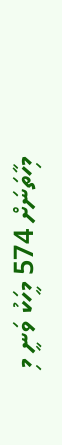މިހާތަނަށް 574 މީހަކު ވަނީ މި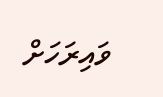ވައިރަހަށް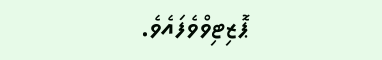ޕޮޒިޓިވްވެފައެވެ.